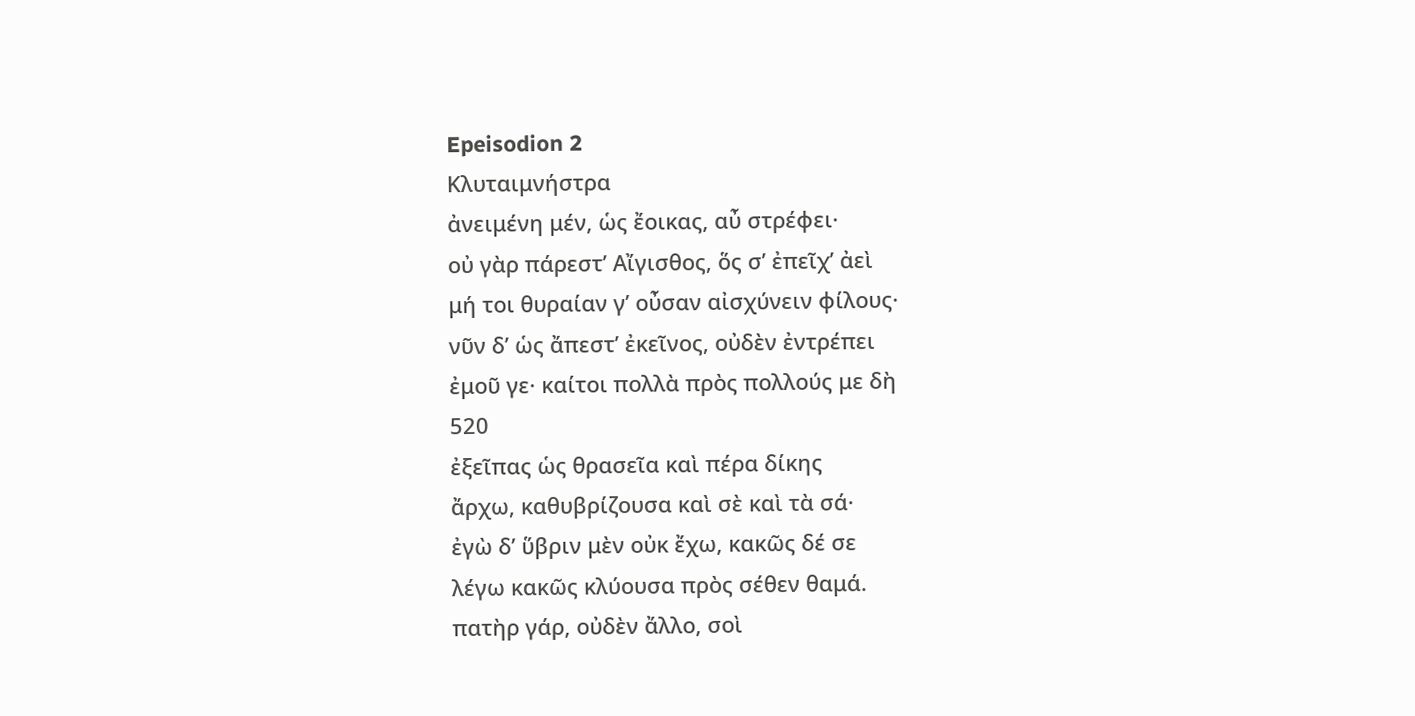Epeisodion 2
Κλυταιμνήστρα
ἀνειμένη μέν, ὡς ἔοικας, αὖ στρέφει·
οὐ γὰρ πάρεστʼ Αἴγισθος, ὅς σʼ ἐπεῖχʼ ἀεὶ
μή τοι θυραίαν γʼ οὖσαν αἰσχύνειν φίλους·
νῦν δʼ ὡς ἄπεστʼ ἐκεῖνος, οὐδὲν ἐντρέπει
ἐμοῦ γε· καίτοι πολλὰ πρὸς πολλούς με δὴ
520
ἐξεῖπας ὡς θρασεῖα καὶ πέρα δίκης
ἄρχω, καθυβρίζουσα καὶ σὲ καὶ τὰ σά·
ἐγὼ δʼ ὕβριν μὲν οὐκ ἔχω, κακῶς δέ σε
λέγω κακῶς κλύουσα πρὸς σέθεν θαμά.
πατὴρ γάρ, οὐδὲν ἄλλο, σοὶ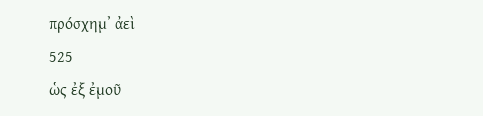πρόσχημʼ ἀεὶ
525
ὡς ἐξ ἐμοῦ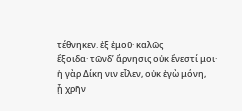τέθνηκεν. ἐξ ἐμοῦ· καλῶς
ἔξοιδα· τῶνδʼ ἄρνησις οὐκ ἔνεστί μοι·
ἡ γὰρ Δίκη νιν εἷλεν, οὐκ ἐγὼ μόνη,
ᾗ χρῆν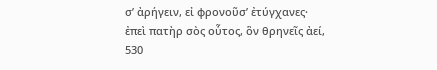σʼ ἀρήγειν, εἰ φρονοῦσʼ ἐτύγχανες·
ἐπεὶ πατὴρ σὸς οὗτος, ὃν θρηνεῖς ἀεί,
530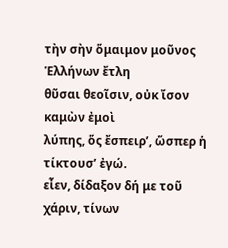τὴν σὴν ὅμαιμον μοῦνος Ἑλλήνων ἔτλη
θῦσαι θεοῖσιν, οὐκ ἴσον καμὼν ἐμοὶ
λύπης, ὅς ἔσπειρʼ, ὥσπερ ἡ τίκτουσʼ ἐγώ.
εἶεν, δίδαξον δή με τοῦ χάριν, τίνων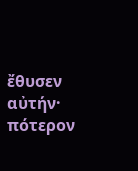ἔθυσεν αὐτήν· πότερον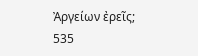Ἀργείων ἐρεῖς;
535